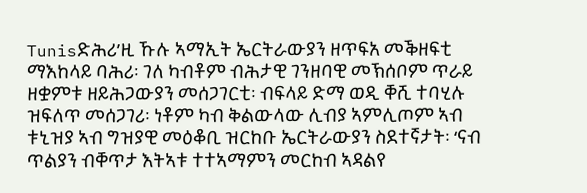Tunisድሕሪ’ዚ ኹሉ ኣማኢት ኤርትራውያን ዘጥፍአ መቕዘፍቲ ማእከላይ ባሕሪ፡ ገለ ካብቶም ብሕታዊ ገንዘባዊ መኽሰቦም ጥራይ ዘቋምቱ ዘይሕጋውያን መሰጋገርቲ፡ ብፍላይ ድማ ወዲ ቐሺ ተባሂሉ ዝፍለጥ መሰጋገሪ፡ ነቶም ካብ ቅልውላው ሊብያ ኣምሊጦም ኣብ ቱኒዝያ ኣብ ግዝያዊ መዕቆቢ ዝርከቡ ኤርትራውያን ስደተኛታት፡ ‘ናብ ጥልያን ብቐጥታ እትኣቱ ተተኣማምን መርከብ ኣዳልየ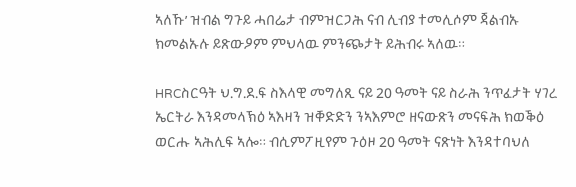ኣለኹ’ ዝብል ግጉይ ሓበሬታ ብምዝርጋሕ ናብ ሊብያ ተመሊሶም ጃልብኡ ክመልኡሉ ይጽውዖም ምህላዉ ምንጭታት ይሕብሩ ኣለዉ።

HRCስርዓት ህ.ግ.ደ.ፍ ስእላዊ መግለጺ ናይ 20 ዓመት ናይ ስራሕ ንጥፈታት ሃገረ ኤርትራ እንዳመላኽዕ ኣእዛን ዝቐድድን ንኣእምሮ ዘናውጽን መናፍሕ ክወቕዕ ወርሑ ኣሕሊፍ ኣሎ። ብሲምፖዚየም ጉዕዞ 20 ዓመት ናጽነት እንዳተባህለ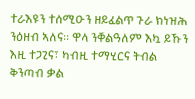ተራእዩን ተሰሚዑን ዘይፈልጥ ጉራ ክነዝሕ ንዕዘብ ኣለና። ዋላ ንቐልዓለም እኳ ይኹን እዚ ተጋጊና፣ ካብዚ ተማሂርና ትብል ቅንጣብ ቃል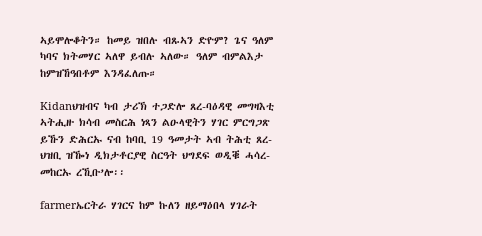ኣይሞሎቆትን። ከመይ ዝበሉ ብጹኣን ድዮም? ጌና ዓለም ካባና ክትመሃር ኣለዋ ይብሉ ኣለው። ዓለም ብምልእታ ከምዝኸዓበቶም እንዳፈለጡ።

Kidanህዝብና ካብ ታሪኽ ተጋድሎ ጸረ-ባዕዳዊ መግዛእቲ ኣትሒዙ ክሳብ መስርሕ ነጻን ልዑላዊትን ሃገር ምርግጋጽ ይኹን ድሕርኡ ናብ ከባቢ 19 ዓመታት ኣብ ትሕቲ ጸረ-ህዝቢ ዝዀነ ዲክታቶርያዊ ስርዓት ህግደፍ ወዲቑ ሓሳረ-መከርኡ ረኺቡ’ሎ፡፡

farmerኤርትራ ሃገርና ከም ኩለን ዘይማዕበላ ሃገራት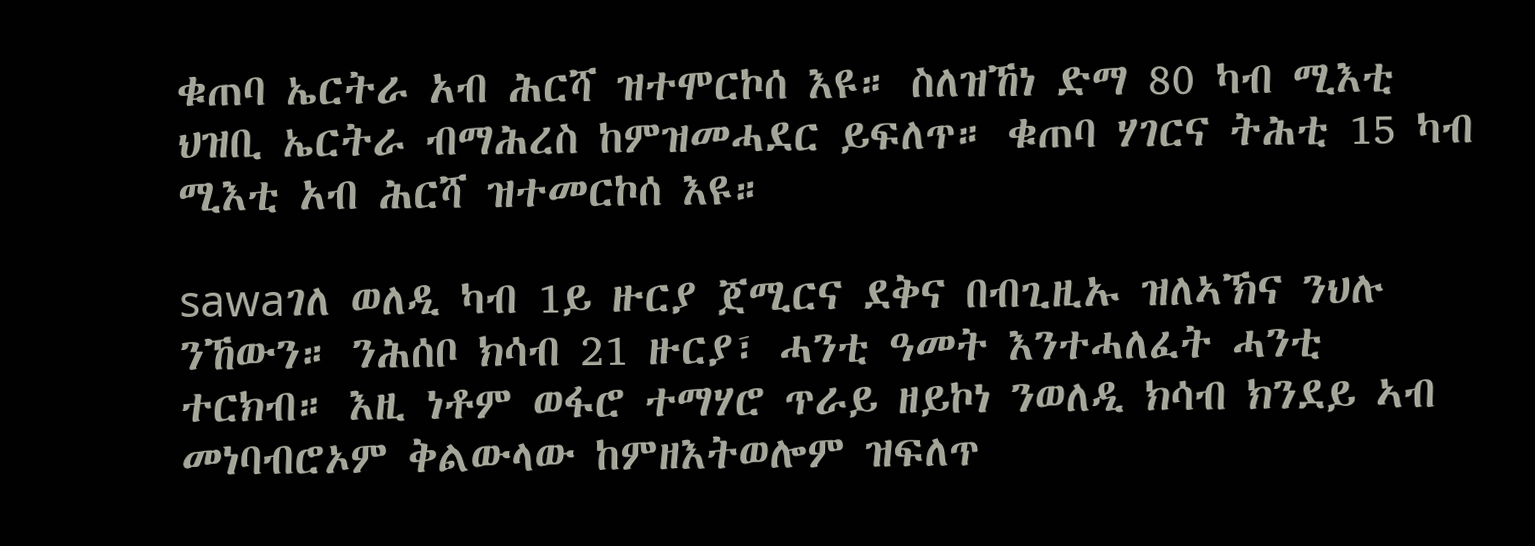ቁጠባ ኤርትራ አብ ሕርሻ ዝተሞርኮሰ እዩ። ስለዝኸነ ድማ 80 ካብ ሚእቲ ህዝቢ ኤርትራ ብማሕረስ ከምዝመሓደር ይፍለጥ። ቁጠባ ሃገርና ትሕቲ 15 ካብ ሚእቲ አብ ሕርሻ ዝተመርኮሰ እዩ።

sawaገለ ወለዲ ካብ 1ይ ዙርያ ጀሚርና ደቅና በብጊዚኡ ዝለኣኽና ንህሉ ንኸውን። ንሕሰቦ ክሳብ 21 ዙርያ፣ ሓንቲ ዓመት እንተሓለፈት ሓንቲ  ተርክብ። እዚ ነቶም ወፋሮ ተማሃሮ ጥራይ ዘይኮነ ንወለዲ ክሳብ ክንደይ ኣብ መነባብሮኦም ቅልውላው ከምዘእትወሎም ዝፍለጥ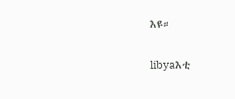እዩ።

libyaእቲ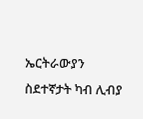ኤርትራውያን ስደተኛታት ካብ ሊብያ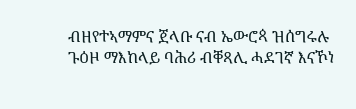ብዘየተኣማምና ጀላቡ ናብ ኤውሮጳ ዝሰግሩሉ ጉዕዞ ማእከላይ ባሕሪ ብቐጻሊ ሓደገኛ እናኾነ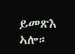ይመጽእ ኣሎ።